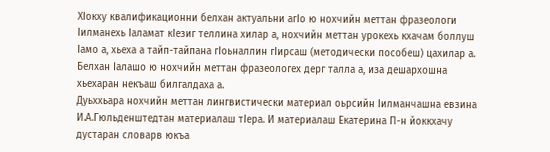ХIокху квалификационни белхан актуальни агIо ю нохчийн меттан фразеологи Iилманехь Iаламат кIезиг теллина хилар а, нохчийн меттан урокехь кхачам боллуш Iамо а, хьеха а тайп-тайпана гIоьналлин гIирсаш (методически пособеш) цахилар а.
Белхан Iалашо ю нохчийн меттан фразеологех дерг талла а, иза дешархошна хьехаран некъаш билгалдаха а.
Дуьххьара нохчийн меттан лингвистически материал оьрсийн Iилманчашна евзина И.А.Гюльденштедтан материалаш тIера. И материалаш Екатерина П-н йоккхачу дустаран словарв юкъа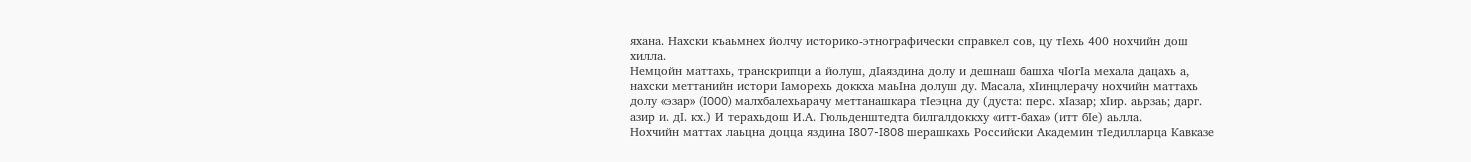яхана. Нахски къаьмнех йолчу историко-этнографически справкел сов, цу тIехь 400 нохчийн дош хилла.
Немцойн маттахь, транскрипци а йолуш, дIаяздина долу и дешнаш башха чIогIа мехала дацахь а, нахски меттанийн истори Iаморехь доккха маьIна долуш ду. Масала, хIинцлерачу нохчийн маттахь долу «эзар» (I000) малхбалехьарачу меттанашкара тIеэцна ду (дуста: перс. хIазар; хIир. аьрзаь; дарг. азир и. дI. кх.) И терахьдош И.А. Гюльденштедта билгалдоккху «итт-баха» (итт бIе) аьлла.
Нохчийн маттах лаьцна доцца яздина I807-I808 шерашкахь Российски Академин тIедилларца Кавказе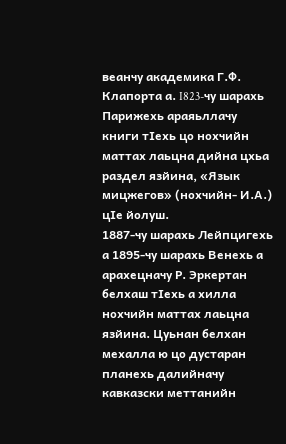веанчу академика Г.Ф. Клапорта а. I823-чу шарахь Парижехь араяьллачу книги тIехь цо нохчийн маттах лаьцна дийна цхьа раздел язйина, «Язык мицжегов» (нохчийн- И.А.) цIе йолуш.
1887-чу шарахь Лейпцигехь а 1895-чу шарахь Венехь а арахецначу Р. Эркертан белхаш тIехь а хилла нохчийн маттах лаьцна язйина. Цуьнан белхан мехалла ю цо дустаран планехь далийначу кавказски меттанийн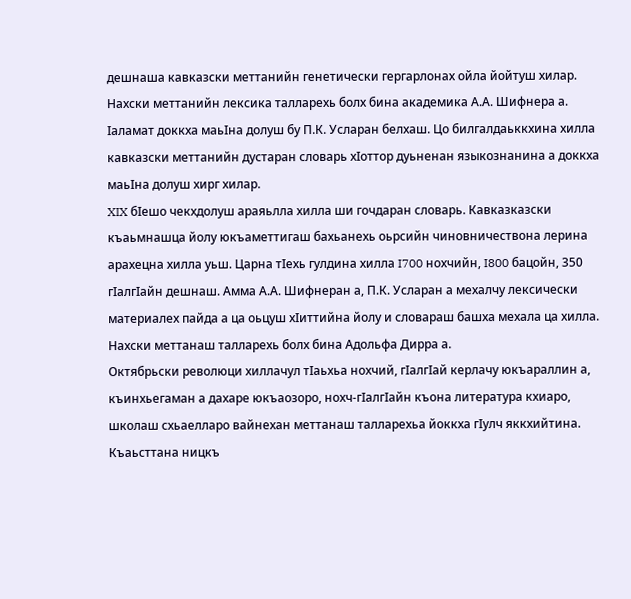дешнаша кавказски меттанийн генетически гергарлонах ойла йойтуш хилар.
Нахски меттанийн лексика талларехь болх бина академика А.А. Шифнера а.
Iаламат доккха маьIна долуш бу П.К. Усларан белхаш. Цо билгалдаьккхина хилла кавказски меттанийн дустаран словарь хIоттор дуьненан языкознанина а доккха маьIна долуш хирг хилар.
XIX бIешо чекхдолуш араяьлла хилла ши гочдаран словарь. Кавказказски къаьмнашца йолу юкъаметтигаш бахьанехь оьрсийн чиновничествона лерина арахецна хилла уьш. Царна тIехь гулдина хилла I700 нохчийн, I800 бацойн, 350 гIалгIайн дешнаш. Амма А.А. Шифнеран а, П.К. Усларан а мехалчу лексически материалех пайда а ца оьцуш хIиттийна йолу и словараш башха мехала ца хилла.
Нахски меттанаш талларехь болх бина Адольфа Дирра а.
Октябрьски революци хиллачул тIаьхьа нохчий, гIалгIай керлачу юкъараллин а, къинхьегаман а дахаре юкъаозоро, нохч-гIалгIайн къона литература кхиаро, школаш схьаелларо вайнехан меттанаш талларехьа йоккха гIулч яккхийтина. Къаьсттана ницкъ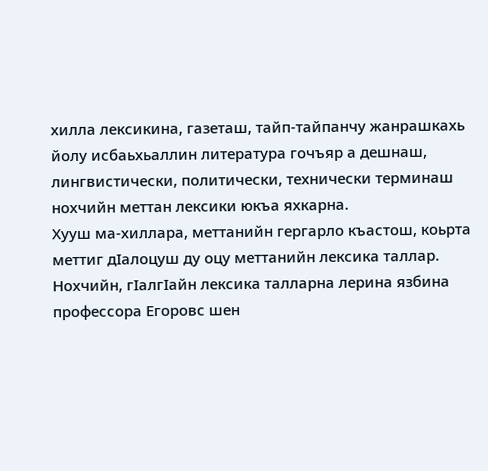хилла лексикина, газеташ, тайп-тайпанчу жанрашкахь йолу исбаьхьаллин литература гочъяр а дешнаш, лингвистически, политически, технически терминаш нохчийн меттан лексики юкъа яхкарна.
Хууш ма-хиллара, меттанийн гергарло къастош, коьрта меттиг дIалоцуш ду оцу меттанийн лексика таллар.
Нохчийн, гIалгIайн лексика талларна лерина язбина профессора Егоровс шен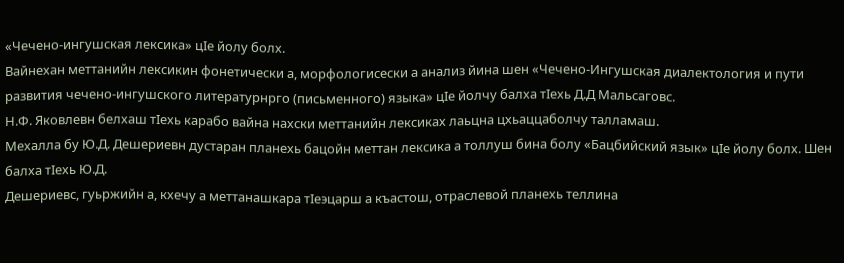«Чечено-ингушская лексика» цIе йолу болх.
Вайнехан меттанийн лексикин фонетически а, морфологисески а анализ йина шен «Чечено-Ингушская диалектология и пути развития чечено-ингушского литературнрго (письменного) языка» цIе йолчу балха тIехь Д.Д Мальсаговс.
Н.Ф. Яковлевн белхаш тIехь карабо вайна нахски меттанийн лексиках лаьцна цхьаццаболчу талламаш.
Мехалла бу Ю.Д. Дешериевн дустаран планехь бацойн меттан лексика а толлуш бина болу «Бацбийский язык» цIе йолу болх. Шен балха тIехь Ю.Д.
Дешериевс, гуьржийн а, кхечу а меттанашкара тIеэцарш а къастош, отраслевой планехь теллина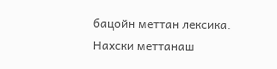бацойн меттан лексика.
Нахски меттанаш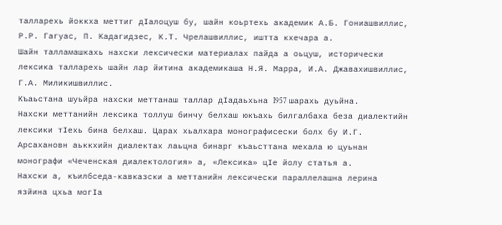талларехь йоккха меттиг дIалоцуш бу, шайн коьртехь академик А.Б. Гониашвиллис, Р.Р. Гагуас, П. Кадагидзес, К.Т. Чрелашвиллис, иштта кхечара а.
Шайн талламашкахь нахски лексически материалах пайда а оьцуш, исторически лексика талларехь шайн лар йитина академикаша Н.Я. Марра, И.А. Джавахишвиллис, Г.А. Миликишвиллис.
Къаьстана шуьйра нахски меттанаш таллар дIадаьхьна I957 шарахь дуьйна.
Нахски меттанийн лексика толлуш бинчу белхаш юкъахь билгалбаха беза диалектийн лексики тIехь бина белхаш. Царах хьалхара монографисески болх бу И.Г. Арсахановн аьккхийн диалектах лаьцна бинарг къаьсттана мехала ю цуьнан монографи «Чеченская диалектология» а, «Лексика» цIе йолу статья а.
Нахски а, къилбседа-кавказски а меттанийн лексически параллелашна лерина язйина цхьа могIа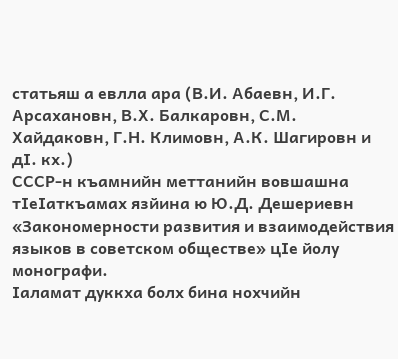статьяш а евлла ара (В.И. Абаевн, И.Г. Арсахановн, В.Х. Балкаровн, С.М. Хайдаковн, Г.Н. Климовн, А.К. Шагировн и дI. кх.)
СССР-н къамнийн меттанийн вовшашна тIеIаткъамах язйина ю Ю.Д. Дешериевн «Закономерности развития и взаимодействия языков в советском обществе» цIе йолу монографи.
Iаламат дуккха болх бина нохчийн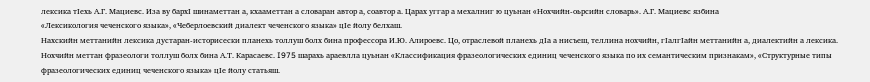лексика тIехь А.Г. Мациевс. Иза ву бархI шинаметтан а, кхааметтан а словаран автор а, соавтор а. Царах уггар а мехалниг ю цуьнан «Нохчийн-оьрсийн словарь». А.Г. Мациевс язбина
«Лексикология чеченского языка», «Чеберлоевский диалект чеченского языка» цIе йолу белхаш.
Нахскийн меттанийн лексика дустаран-историсески планехь толлуш болх бина профессора И.Ю. Алироевс. Цо, отраслевой планехь дIа а нисъеш, теллина нохчийн, гIалгIайн меттанийн а, диалектийн а лексика.
Нохчийн меттан фразеологи толлуш болх бина А.Т. Карасаевс. I975 шарахь араевлла цуьнан «Классификация фразеологических единиц чеченского языка по их семантическим признакам», «Структурные типы фразеологических единиц чеченского языка» цIе йолу статьяш.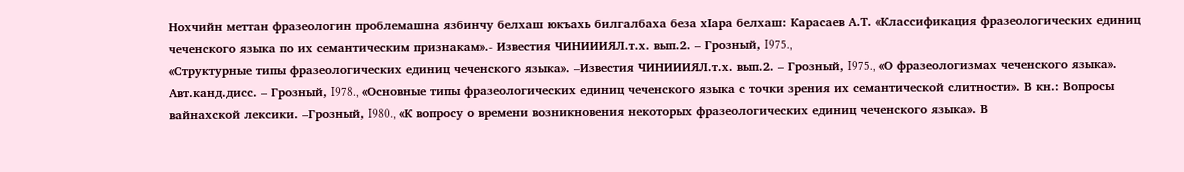Нохчийн меттан фразеологин проблемашна язбинчу белхаш юкъахь билгалбаха беза хIара белхаш: Карасаев А.Т. «Классификация фразеологических единиц чеченского языка по их семантическим признакам».- Известия ЧИНИИИЯЛ.т.х. вып.2. – Грозный, I975.,
«Структурные типы фразеологических единиц чеченского языка». –Известия ЧИНИИИЯЛ.т.х. вып.2. – Грозный, I975., «О фразеологизмах чеченского языка». Авт.канд.дисс. – Грозный, I978., «Основные типы фразеологических единиц чеченского языка с точки зрения их семантической слитности». В кн.: Вопросы вайнахской лексики. –Грозный, I980., «К вопросу о времени возникновения некоторых фразеологических единиц чеченского языка». В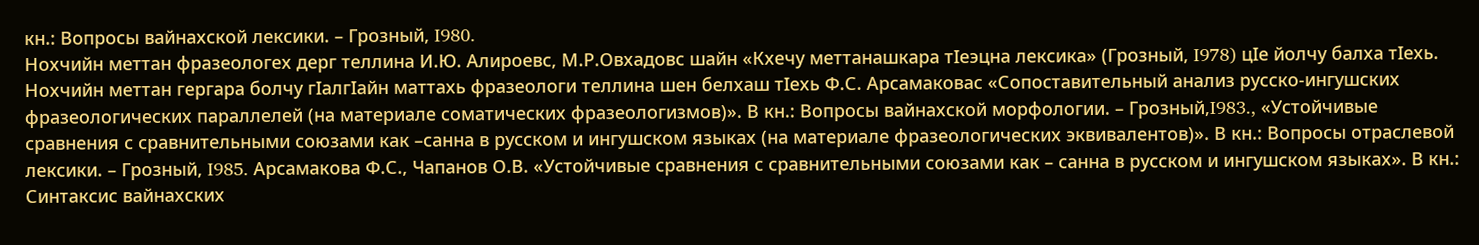кн.: Вопросы вайнахской лексики. – Грозный, I980.
Нохчийн меттан фразеологех дерг теллина И.Ю. Алироевс, М.Р.Овхадовс шайн «Кхечу меттанашкара тIеэцна лексика» (Грозный, I978) цIе йолчу балха тIехь.
Нохчийн меттан гергара болчу гIалгIайн маттахь фразеологи теллина шен белхаш тIехь Ф.С. Арсамаковас «Сопоставительный анализ русско-ингушских фразеологических параллелей (на материале соматических фразеологизмов)». В кн.: Вопросы вайнахской морфологии. – Грозный,I983., «Устойчивые сравнения с сравнительными союзами как –санна в русском и ингушском языках (на материале фразеологических эквивалентов)». В кн.: Вопросы отраслевой лексики. – Грозный, I985. Арсамакова Ф.С., Чапанов О.В. «Устойчивые сравнения с сравнительными союзами как – санна в русском и ингушском языках». В кн.: Синтаксис вайнахских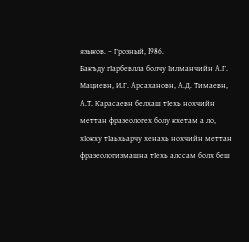языков. – Грозный, I986.
Бакъду гIарбевлла болчу Iилманчийн А.Г. Мациевн, И.Г. Арсахановн, А.Д. Тимаевн, А.Т. Карасаевн белхаш тIехь нохчийн меттан фразеологех болу кхетам а ло, хIокху тIаьхьарчу хенахь нохчийн меттан фразеологизмашна тIехь алссам болх беш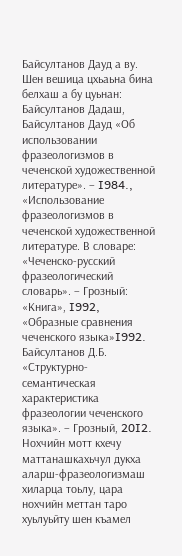Байсултанов Дауд а ву. Шен вешица цхьаьна бина белхаш а бу цуьнан: Байсултанов Дадаш, Байсултанов Дауд «Об использовании фразеологизмов в чеченской художественной литературе». – I984., «Использование фразеологизмов в чеченской художественной литературе. В словаре: «Чеченско-русский фразеологический словарь». – Грозный: «Книга», I992, «Образные сравнения чеченского языка»I992.
Байсултанов Д.Б. «Структурно-семантическая характеристика фразеологии чеченского языка». – Грозный, 20I2.
Нохчийн мотт кхечу маттанашкахьчул дукха аларш-фразеологизмаш хиларца тоьлу, цара нохчийн меттан таро хуьлуьйту шен къамел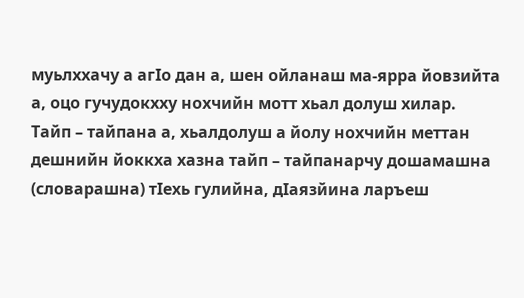муьлххачу а агIо дан а, шен ойланаш ма-ярра йовзийта а, оцо гучудокхху нохчийн мотт хьал долуш хилар.
Тайп – тайпана а, хьалдолуш а йолу нохчийн меттан дешнийн йоккха хазна тайп – тайпанарчу дошамашна (словарашна) тIехь гулийна, дIаязйина ларъеш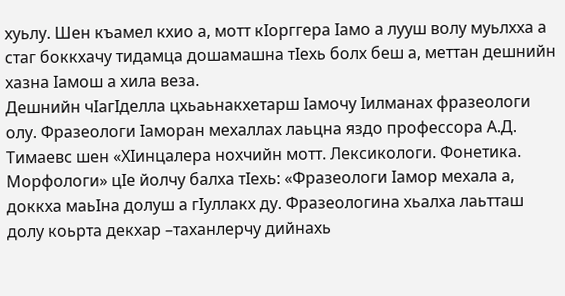хуьлу. Шен къамел кхио а, мотт кIорггера Iамо а лууш волу муьлхха а стаг боккхачу тидамца дошамашна тIехь болх беш а, меттан дешнийн хазна Iамош а хила веза.
Дешнийн чIагIделла цхьаьнакхетарш Iамочу Iилманах фразеологи олу. Фразеологи Iаморан мехаллах лаьцна яздо профессора А.Д. Тимаевс шен «ХIинцалера нохчийн мотт. Лексикологи. Фонетика. Морфологи» цIе йолчу балха тIехь: «Фразеологи Iамор мехала а, доккха маьIна долуш а гIуллакх ду. Фразеологина хьалха лаьтташ долу коьрта декхар –таханлерчу дийнахь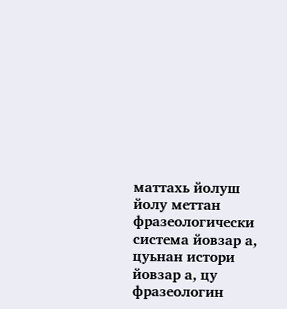маттахь йолуш йолу меттан фразеологически система йовзар а, цуьнан истори йовзар а, цу фразеологин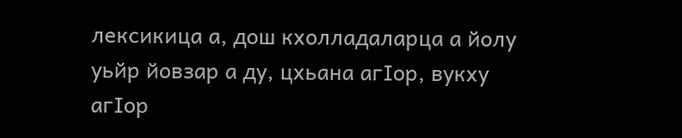лексикица а, дош кхолладаларца а йолу уьйр йовзар а ду, цхьана агIор, вукху агIор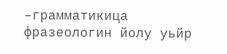–грамматикица фразеологин йолу уьйр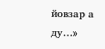йовзар а ду…»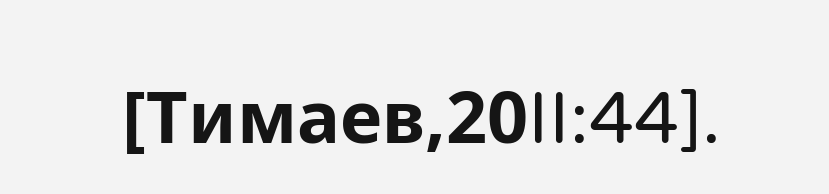[Тимаев,20II:44].